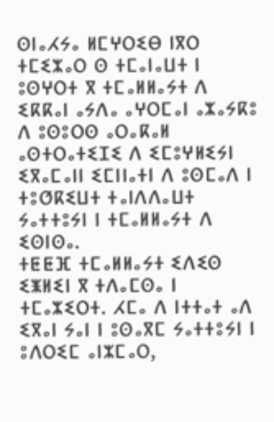ⵙⵏⴰⵃⵢⴰ ⵍⵎⵖⵔⵉⴱ ⵏⴳⵔ ⵜⵎⵉⵣⴰⵔ ⵙ ⵜⵎⴰⵏⴰⵡⵜ ⵏ ⵓⵙⵖⵔⵜ ⴳ ⵜⵎⴰⵍⵍⴰⵢⵜ ⴷ ⵉⴽⴽⴰⵏ ⴰⵢⴷⴰ ⴰⵖⵔⵎⴰⵏ ⴰⵣⴰⵢⴽⵓ ⴷ ⵓⵙⵓⵔⵙ ⴰⵔⴰⴽⴰⵍ ⴰⵙⵜⵔⴰⵜⵉⵊⵉ ⴷ ⵉⵎⵓⵖⵍⵉⵢⵏ ⵉⴳⴰⵎⴰⵏⵏ ⵉⵎⵏⵏⴰⵜⵏ ⴷ ⵓⵙⵎⴰⴷ ⵏ ⵜⵓⵚⴽⵉⵡⵜ ⵜⴰⵏⴷⴷⴰⵡⵜ ⵢⴰⵜⵜⵓⵢⵏ ⵏ ⵜⵎⴰⵍⵍⴰⵢⵜ ⴷ ⵉⵙⵏⵙⴰ.
ⵜⵟⵟⴼ ⵜⵎⴰⵍⵍⴰⵢⵜ ⵉⴷⵉⵙ ⵉⵥⵍⵉⵏ ⴳ ⵜⴷⴰⵎⵙⴰ ⵏ ⵜⵎⴰⵣⵉⵔⵜ. ⵃⵎⴰ ⴷ ⵏⵜⵜⴰⵜ ⴰⴷ ⵉⴳⴰⵏ ⵢⴰⵏ ⵏ ⵓⵙⴰⴳⵎ ⵢⴰⵜⵜⵓⵢⵏ ⵏ ⵓⴷⵔⵉⵎ ⴰⵏⵣⵎⴰⵔ,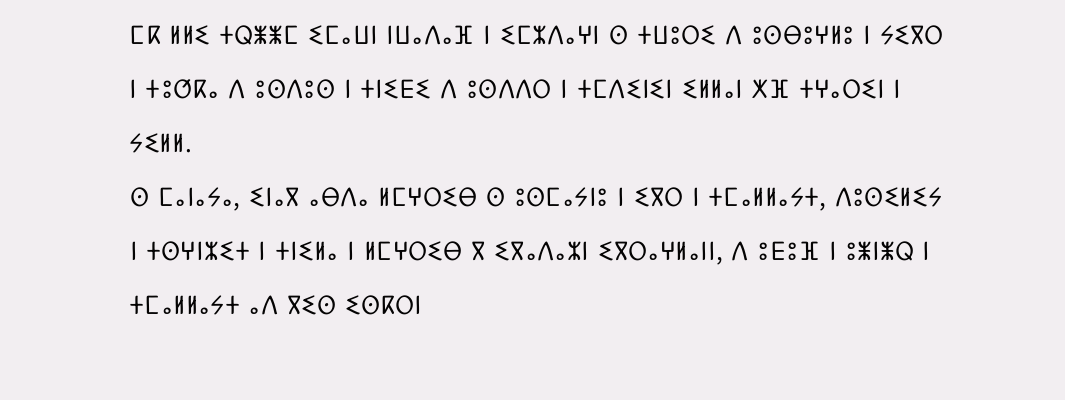ⵎⴽ ⵍⵍⵉ ⵜⵕⵥⵥⵎ ⵉⵎⴰⵡⵏ ⵏⵡⴰⴷⴰⴼ ⵏ ⵉⵎⵣⴷⴰⵖⵏ ⵙ ⵜⵡⵓⵔⵉ ⴷ ⵓⵙⴱⵓⵖⵍⵓ ⵏ ⵢⵉⴳⵔ ⵏ ⵜⵓⵚⴽⴰ ⴷ ⵓⵙⴷⵓⵙ ⵏ ⵜⵏⵉⴹⵉ ⴷ ⵓⵙⴷⴷⵔ ⵏ ⵜⵎⴷⵉⵏⵉⵏ ⵉⵍⵍⴰⵏ ⵅⴼ ⵜⵖⴰⵔⵉⵏ ⵏ ⵢⵉⵍⵍ.
ⵙ ⵎⴰⵏⴰⵢⴰ, ⵉⵏⴰⴳ ⴰⴱⴷⴰ ⵍⵎⵖⵔⵉⴱ ⵙ ⵓⵙⵎⴰⵢⵏⵓ ⵏ ⵉⴳⵔ ⵏ ⵜⵎⴰⵍⵍⴰⵢⵜ, ⴷⵓⵙⵉⵍⵉⵢ ⵏ ⵜⵙⵖⵏⵣⵉⵜ ⵏ ⵜⵏⵉⵍⴰ ⵏ ⵍⵎⵖⵔⵉⴱ ⴳ ⵉⴳⴰⴷⴰⵣⵏ ⵉⴳⵔⴰⵖⵍⴰⵏⵏ, ⴷ ⵓⴹⵓⴼ ⵏ ⵓⵥⵏⵥⵕ ⵏ ⵜⵎⴰⵍⵍⴰⵢⵜ ⴰⴷ ⴳⵉⵙ ⵉⵙⴽⵔⵏ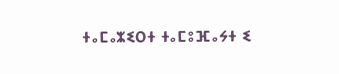ⵜⴰⵎⴰⵣⵉⵔⵜ ⵜⴰⵎⵓⴼⴰⵢⵜ ⵉ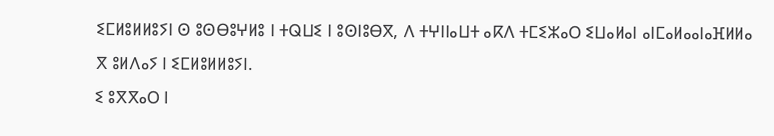ⵉⵎⵍⵓⵍⵍⵓⵢⵏ ⵙ ⵓⵙⴱⵓⵖⵍⵓ ⵏ ⵜⵕⵡⵉ ⵏ ⵓⵙⵏⵓⴱⴳ, ⴷ ⵜⵖⵏⵏⴰⵡⵜ ⴰⴽⴷ ⵜⵎⵉⵣⴰⵔ ⵉⵡⴰⵍⴰⵏ ⴰⵏⵎⴰⵍⴰⴰⵏⴰⴼⵍⵍⴰ ⴳ ⵓⵍⴷⴰⵢ ⵏ ⵉⵎⵍⵓⵍⵍⵓⵢⵏ.
ⵉ ⵓⴳⴳⴰⵔ ⵏ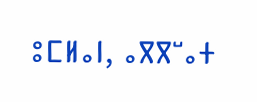ⵓⵎⵍⴰⵏ, ⴰⴳⴳⵯⴰⵜ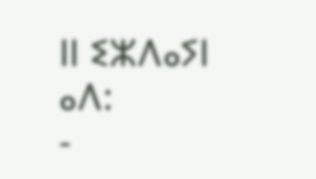ⵏⵏ ⵉⵣⴷⴰⵢⵏ ⴰⴷ:
-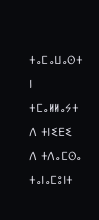ⵜⴰⵎⴰⵡⴰⵙⵜ ⵏ ⵜⵎⴰⵍⵍⴰⵢⵜ ⴷ ⵜⵏⵉⴹⵉ ⴷ ⵜⴷⴰⵎⵙⴰ ⵜⴰⵏⴰⵎⵓⵏⵜ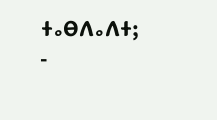ⵜⴰⴱⴷⴰⴷⵜ;
-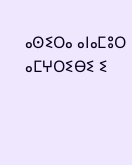ⴰⵙⵉⵔⴰ ⴰⵏⴰⵎⵓⵔ ⴰⵎⵖⵔⵉⴱⵉ ⵉ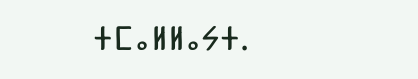ⵜⵎⴰⵍⵍⴰⵢⵜ.